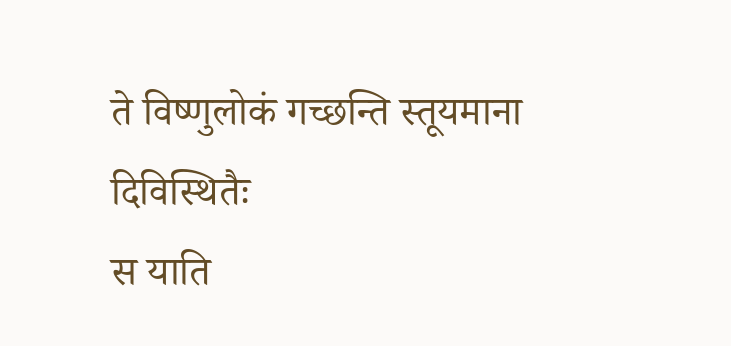ते विष्णुलोकं गच्छन्ति स्तूयमाना दिविस्थितैः
स याति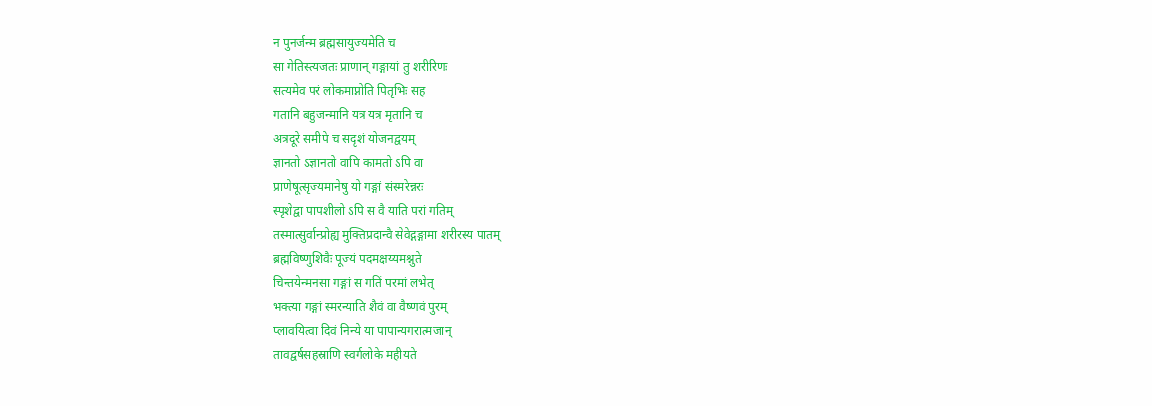न पुनर्जन्म ब्रह्मसायुज्यमेति च
सा गेतिस्त्यजतः प्राणान् गङ्गायां तु शरीरिणः
सत्यमेव परं लोकमाप्नोति पितृभिः सह
गतानि बहुजन्मानि यत्र यत्र मृतानि च
अत्रदूरे समीपे च सदृशं योजनद्वयम्
ज्ञानतो ऽज्ञानतो वापि कामतो ऽपि वा
प्राणेषूत्सृज्यमानेषु यो गङ्गां संस्मरेन्नरः
स्पृशेद्वा पापशीलो ऽपि स वै याति परां गतिम्
तस्मात्सुर्वान्प्रोह्य मुक्तिप्रदान्वै सेवेद्गङ्गामा शरीरस्य पातम्
ब्रह्मविष्णुशिवैः पूज्यं पदमक्षय्यमश्नुते
चिन्तयेन्मनसा गङ्गां स गतिं परमां लभेत्
भक्त्या गङ्गां स्मरन्याति शैवं वा वैष्णवं पुरम्
प्लावयित्वा दिवं निन्ये या पापान्यगरात्मजान्
तावद्वर्षसहस्राणि स्वर्गलोके महीयते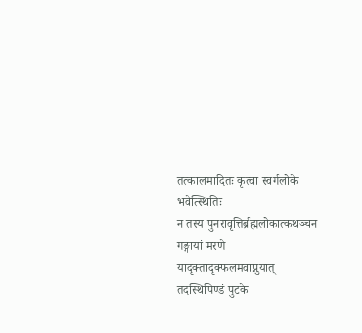तत्कालमादितः कृत्वा स्वर्गलोके भवेत्स्थितिः
न तस्य पुनरावृत्तिर्ब्रह्मलोकात्कथञ्चन
गङ्गायां मरणे यादृक्तादृक्फलमवाप्नुयात्
तदस्थिपिण्डं पुटके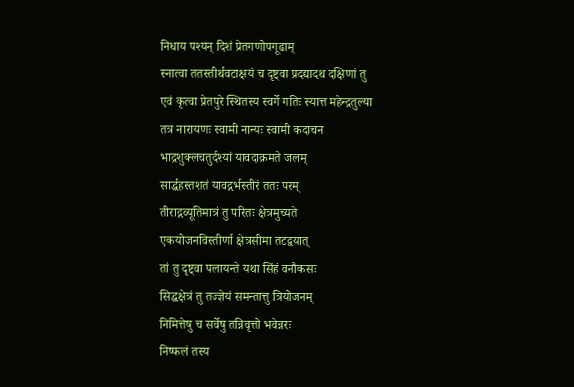निधाय पश्यन् दिशं प्रेतगणोपगूढाम्
स्नात्वा ततस्तीर्थवटाक्षयं च दृष्ट्वा प्रदद्यादथ दक्षिणां तु
एवं कृत्वा प्रेतपुरे स्थितस्य स्वर्गे गतिः स्यात्त महेन्द्रतुल्या
तत्र नारायणः स्वामी नान्यः स्वामी कदाचन
भाद्रशुक्लचतुर्दश्यां यावदाक्रमते जलम्
सार्द्धहस्तशतं यावद्गर्भस्तीरं ततः परम्
तीराद्गव्यूतिमात्रं तु परितः क्षेत्रमुच्यते
एकयोजनविस्तीर्णा क्षेत्रसीमा तटद्वयात्
तां तु दृष्ट्वा पलायन्ते यथा सिंहं वनौकसः
सिद्धक्षेत्रं तु तज्ज्ञेयं समन्तात्तु त्रियोजनम्
निमित्तेषु च सर्वेषु तन्निवृत्तो भवेन्नरः
निष्फलं तस्य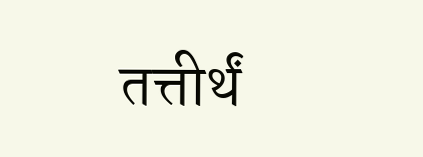तत्तीर्थं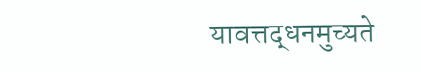यावत्तद्धनमुच्यते